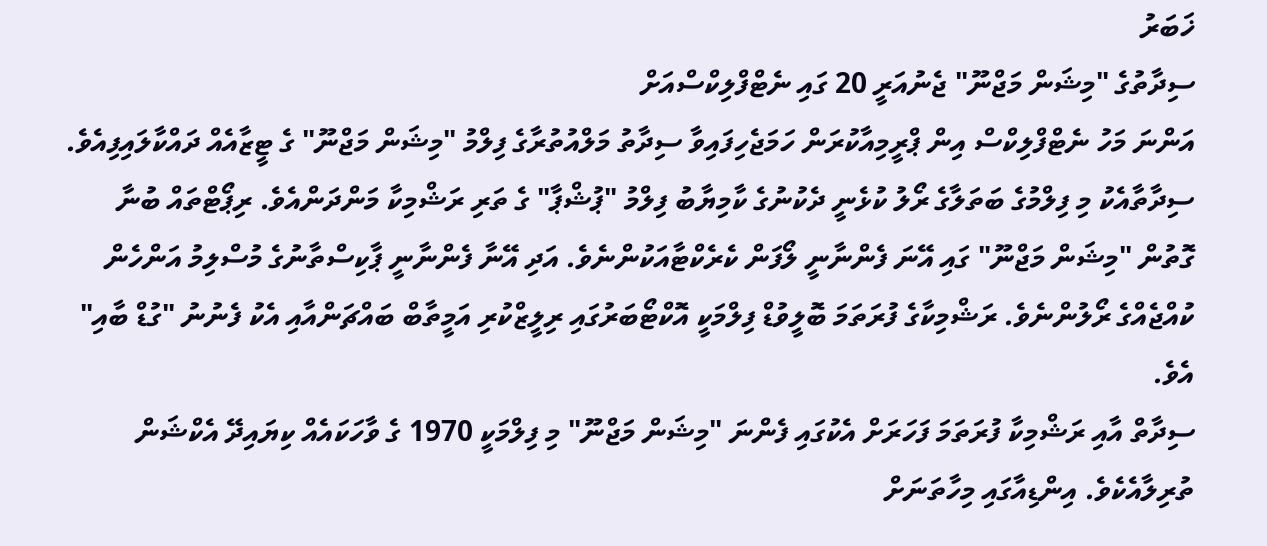ޚަބަރު
ސިދާތުގެ "މިޝަން މަޖްނޫ" ޖެނުއަރީ 20 ގައި ނެޓްފްލިކްސްއަށް
އަންނަ މަހު ނެޓްފްލިކްސް އިން ޕްރީމިއާކުރަން ހަމަޖެހިފައިވާ ސިދާތު މަލްއުތުރާގެ ފިލްމު "މިޝަން މަޖްނޫ" ގެ ޓީޒާއެއް ދައްކާލައިފިއެވެ.
ސިދާތާއެކު މި ފިލްމުގެ ބަތަލާގެ ރޯލު ކުޅެނީ ދެކުނުގެ ކާމިޔާބު ފިލްމު "ޕުޝްޕާ" ގެ ތަރި ރަޝްމިކާ މަންދަންއެވެ. ރިޕޯޓްތައް ބުނާ ގޮތުން "މިޝަން މަޖްނޫ" ގައި އޭނަ ފެންނާނީ ލޯފަން ކެރެކްޓާއަކުންނެވެ. އަދި އޭނާ ފެންނާނީ ޕާކިސްތާނުގެ މުސްލިމު އަންހެން ކުއްޖެއްގެ ރޯލުންނެވެ. ރަޝްމިކާގެ ފުރަތަމަ ބޮލީވުޑް ފިލްމަކީ އޮކްޓޯބަރުގައި ރިލީޒްކުރި އަމީތާބް ބައްޗަންއާއި އެކު ފެނުނު "ގުޑް ބާއި" އެވެ.
ސިދާތް އާއި ރަޝްމިކާ ފުރަތަމަ ފަހަރަށް އެކުގައި ފެންނަ "މިޝަން މަޖްނޫ" މި ފިލްމަކީ 1970 ގެ ވާހަކައެއް ކިޔައިދޭ އެކްޝަން ތުރިލާއެކެވެ. އިންޑިއާގައި މިހާތަނަށް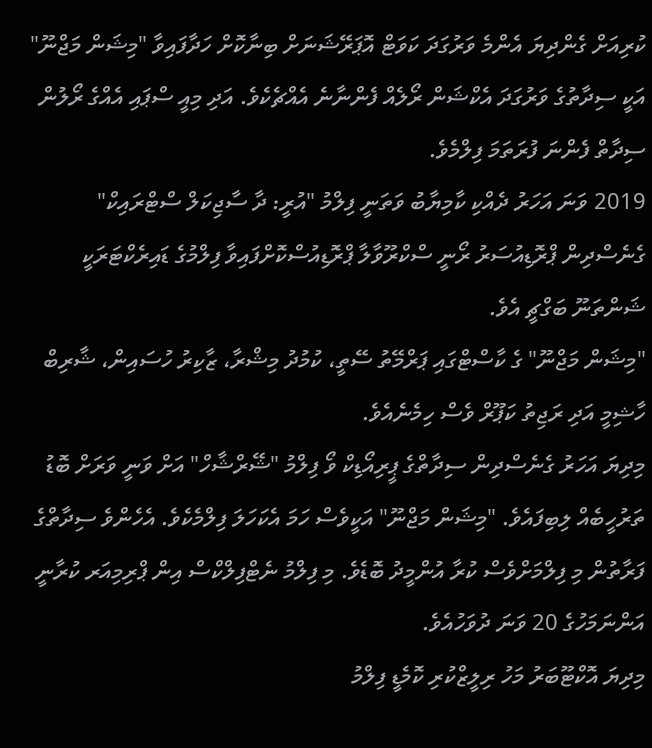ކުރިއަށް ގެންދިޔަ އެންމެ ވަރުގަދަ ކަވަޓް އޮޕަރޭޝަނަށް ބިނާކޮށް ހަދާފައިވާ "މިޝަން މަޖްނޫ" އަކީ ސިދާތުގެ ވަރުގަދަ އެކްޝަން ރޯލެއް ފެންނާނެ އެއްޗެކެވެ. އަދި މިއީ ސްޕައި އެއްގެ ރޯލުން ސިދާތް ފެންނަ ފުރަތަމަ ފިލްމެވެ.
2019 ވަނަ އަހަރު ދެއްކި ކާމިޔާބު ވަތަނީ ފިލްމު "އުރީ: ދާ ސާޖިކަލް ސްޓްރައިކް" ގެނެސްދިން ޕްރޮޑިއުސަރު ރޯނީ ސްކްރޫވާލާ ޕްރޮޑިއުސްކޮށްފައިވާ ފިލްމުގެ ޑައިރެކްޓަރަކީ ޝަންތަނޫ ބަގްޗީ އެވެ.
"މިޝަން މަޖްނޫ" ގެ ކާސްޓްގައި ޕަރްމޭތު ސޭތީ، ކުމުދު މިޝްރާ، ޒާކިރު ހުސައިން، ޝާރިބް ހާޝިމީ އަދި ރަޖިތު ކަޕޫރް ވެސް ހިމެނެއެވެ.
މިދިޔަ އަހަރު ގެނެސްދިން ސިދާތްގެ ޕީރިއޯޑިކް ވޯ ފިލްމު "ޝޭރްޝާހް" އަށް ވަނީ ވަރަށް ބޮޑު ތަރުހީބެއް ލިބިފައެވެ. "މިޝަން މަޖްނޫ" އަކީވެސް ހަމަ އެކަހަލަ ފިލްމެކެވެ. އެހެންވެ ސިދާތްގެ ފަރާތުން މި ފިލްމަށްވެސް ކުރާ އުންމީދު ބޮޑެވެ. މި ފިލްމު ނެޓްފިލްކްސް އިން ޕްރިމިއަރ ކުރާނީ އަންނަމަހުގެ 20 ވަނަ ދުވަހުއެވެ.
މިދިޔަ އޮކްޓޫބަރު މަހު ރިލީޒްކުރި ކޮމެޑީ ފިލްމު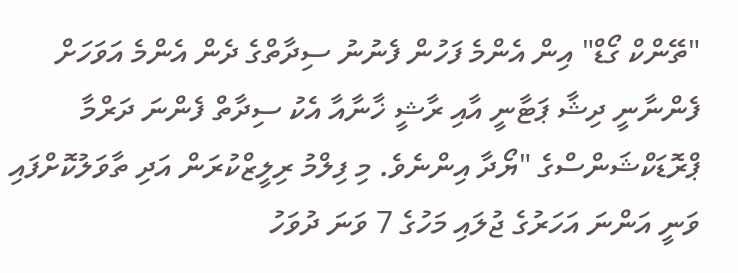"ތޭންކް ގޯޑް" އިން އެންމެ ފަހުން ފެނުނު ސިދާތްގެ ދެން އެންމެ އަވަހަށް ފެންނާނީ ދިޝާ ޕަޓާނީ އާއި ރާޝީ ޚާނާއާ އެކު ސިދާތް ފެންނަ ދަރްމާ ޕްރޮޑަކްޝަންސްގެ "ޔޯދާ އިންނެވެ. މި ފިލްމު ރިލީޒްކުރަން އަދި ތާވަލުކޮށްފައި ވަނީ އަންނަ އަހަރުގެ ޖުލައި މަހުގެ 7 ވަނަ ދުވަހު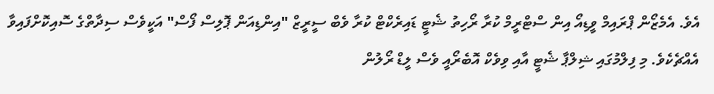އެވެ. އެމެޒޯން ޕްރައިމް ވީޑިއޯ އިން ސްޓްރީމް ކުރާ ރޯހިތު ޝެޓީ ޑައިރެކްޓް ކުރާ ވެބް ސީރީޒް "އިންޑިއަން ޕޮލިސް ފޯސް" އަކީވެސް ސިދާތްގެ ސޮއިކޮށްފައިވާ އެއްޗެކެވެ. މި ފިލްމުގައި ޝިލްޕާ ޝެޓީ އާއި ވިވެކް އޮބެރޯއީ ވެސް ލީޑް ރޯލުން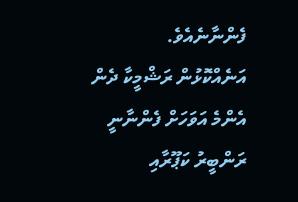ފެންނާނެއެވެ.
އަނެއްކޮޅުން ރަޝްމީކާ ދެން އެންމެ އަވަހަށް ފެންނާނީ ރަންބީރު ކަޕޫރާއި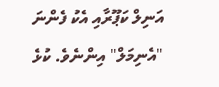އަނިލް ކަޕޫރާއި އެކު ފެންނަ "އެނިމަލް" އިންނެވެ. ކުޅެ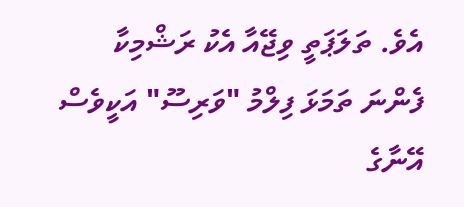އެވެ. ތަލަޕަތީ ވިޖޭއާ އެކު ރަޝްމިކާ ފެންނަ ތަމަޅަ ފިލްމު "ވަރިސޫ" އަކީވެސް އޭނާގެ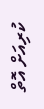ކުރިއަށް އޮތް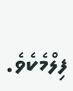ފިލްމެކެވެ.